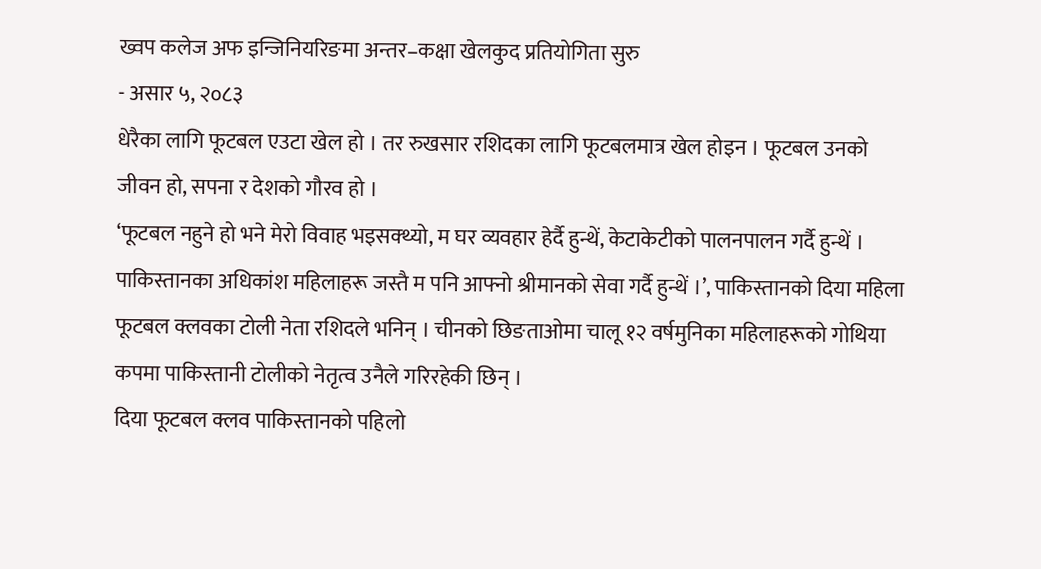ख्वप कलेज अफ इन्जिनियरिङमा अन्तर–कक्षा खेलकुद प्रतियोगिता सुरु
- असार ५, २०८३
धेरैका लागि फूटबल एउटा खेल हो । तर रुखसार रशिदका लागि फूटबलमात्र खेल होइन । फूटबल उनको जीवन हो, सपना र देशको गौरव हो ।
‘फूटबल नहुने हो भने मेरो विवाह भइसक्थ्यो, म घर व्यवहार हेर्दै हुन्थें, केटाकेटीको पालनपालन गर्दै हुन्थें । पाकिस्तानका अधिकांश महिलाहरू जस्तै म पनि आफ्नो श्रीमानको सेवा गर्दै हुन्थें ।’, पाकिस्तानको दिया महिला फूटबल क्लवका टोली नेता रशिदले भनिन् । चीनको छिङताओमा चालू १२ वर्षमुनिका महिलाहरूको गोथिया कपमा पाकिस्तानी टोलीको नेतृत्व उनैले गरिरहेकी छिन् ।
दिया फूटबल क्लव पाकिस्तानको पहिलो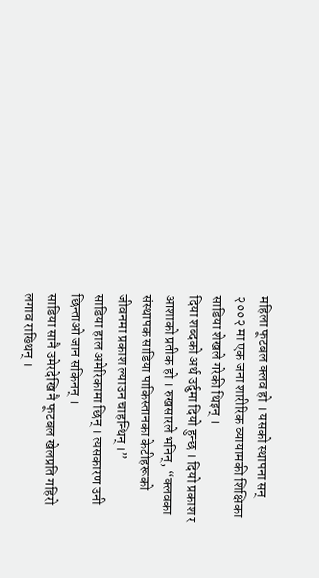महिला फूटबल क्लव हो । यसको स्थापना सन् २००२ मा एक जना शारीरिक व्यायामकी शिक्षिका साडिया शेखले गरेकी थिइन् ।
दिया शब्दको अर्थ उर्दुमा दियो हुन्छ । दियो प्रकाश र आशाको प्रतीक हो । रुखसारले भनिन्, “क्लवका संस्थापक साडिया पाकिस्तानका केटीहरूको जीवनमा प्रकाश ल्याउन चाहन्थिन् ।”
साडिया हाल अमेरिकामा छिन् । त्यसकारण उनी छिन्ताओ जान सकिनन् ।
साडिया सानै उमेरदेखि नै फूटबल खेलप्रति गहिरो लगाव राख्थिन् ।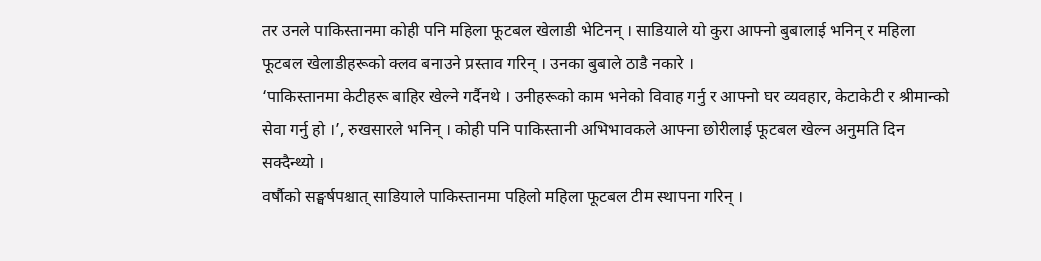तर उनले पाकिस्तानमा कोही पनि महिला फूटबल खेलाडी भेटिनन् । साडियाले यो कुरा आफ्नो बुबालाई भनिन् र महिला फूटबल खेलाडीहरूको क्लव बनाउने प्रस्ताव गरिन् । उनका बुबाले ठाडै नकारे ।
‘पाकिस्तानमा केटीहरू बाहिर खेल्ने गर्दैनथे । उनीहरूको काम भनेको विवाह गर्नु र आफ्नो घर व्यवहार, केटाकेटी र श्रीमान्को सेवा गर्नु हो ।’, रुखसारले भनिन् । कोही पनि पाकिस्तानी अभिभावकले आफ्ना छोरीलाई फूटबल खेल्न अनुमति दिन सक्दैन्थ्यो ।
वर्षौको सङ्घर्षपश्चात् साडियाले पाकिस्तानमा पहिलो महिला फूटबल टीम स्थापना गरिन् ।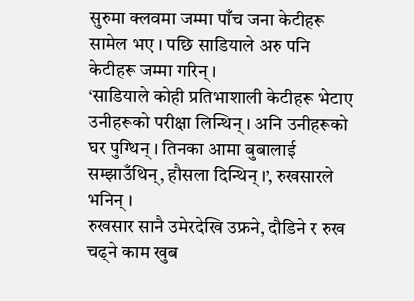सुरुमा क्लवमा जम्मा पाँच जना केटीहरू सामेल भए । पछि साडियाले अरु पनि केटीहरू जम्मा गरिन् ।
‘साडियाले कोही प्रतिभाशाली केटीहरू भेटाए उनीहरूको परीक्षा लिन्थिन् । अनि उनीहरूको घर पुग्थिन् । तिनका आमा बुबालाई सम्झाउँथिन्, हौसला दिन्थिन् ।’, रुखसारले भनिन् ।
रुखसार सानै उमेरदेखि उफ्रने, दौडिने र रुख चढ्ने काम खुब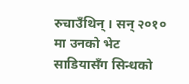रुचाउँथिन् । सन् २०१० मा उनको भेट साडियासँग सिन्धको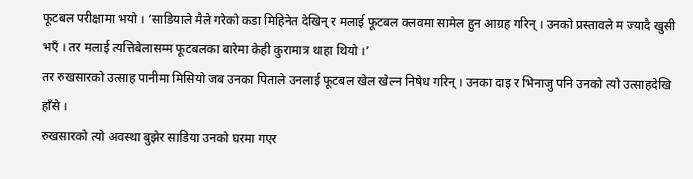फूटबल परीक्षामा भयो । ‘साडियाले मैले गरेको कडा मिहिनेत देखिन् र मलाई फूटबल क्लवमा सामेल हुन आग्रह गरिन् । उनको प्रस्तावले म ज्यादै खुसी भएँ । तर मलाई त्यत्तिबेलासम्म फूटबलका बारेमा केही कुरामात्र थाहा थियो ।’
तर रुखसारको उत्साह पानीमा मिसियो जब उनका पिताले उनलाई फूटबल खेल खेल्न निषेध गरिन् । उनका दाइ र भिनाजु पनि उनको त्यो उत्साहदेखि हाँसे ।
रुखसारको त्यो अवस्था बुझेर साडिया उनको घरमा गएर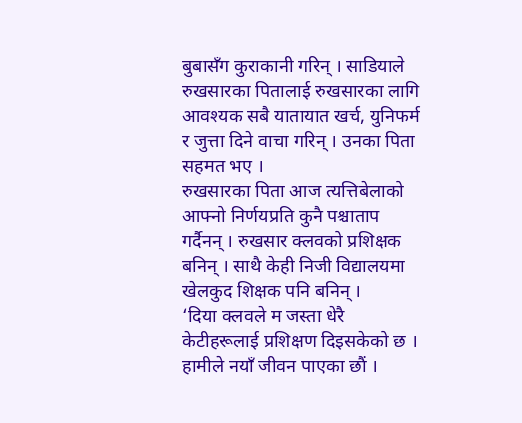बुबासँग कुराकानी गरिन् । साडियाले रुखसारका पितालाई रुखसारका लागि आवश्यक सबै यातायात खर्च, युनिफर्म र जुत्ता दिने वाचा गरिन् । उनका पिता सहमत भए ।
रुखसारका पिता आज त्यत्तिबेलाको आफ्नो निर्णयप्रति कुनै पश्चाताप गर्दैनन् । रुखसार क्लवको प्रशिक्षक बनिन् । साथै केही निजी विद्यालयमा खेलकुद शिक्षक पनि बनिन् ।
‘दिया क्लवले म जस्ता धेरै केटीहरूलाई प्रशिक्षण दिइसकेको छ । हामीले नयाँ जीवन पाएका छौं ।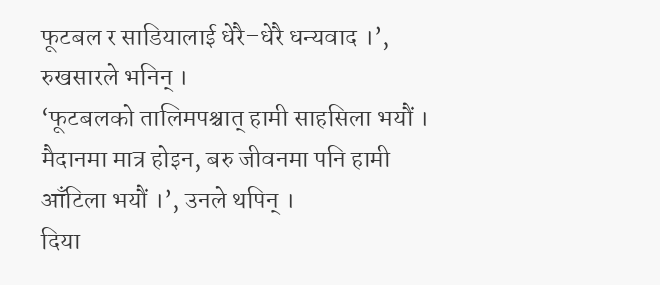फूटबल र साडियालाई धेरै–धेरै धन्यवाद ।’, रुखसारले भनिन् ।
‘फूटबलको तालिमपश्चात् हामी साहसिला भयौं । मैदानमा मात्र होइन, बरु जीवनमा पनि हामी आँटिला भयौं ।’, उनले थपिन् ।
दिया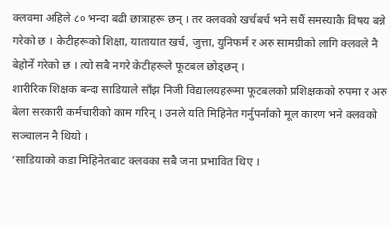क्लवमा अहिले ८० भन्दा बढी छात्राहरू छन् । तर क्लवको खर्चबर्च भने सधैं समस्याकै विषय बन्ने गरेको छ । केटीहरूको शिक्षा, यातायात खर्च, जुत्ता, युनिफर्म र अरु सामग्रीको लागि क्लवले नै बेहोर्ने गरेको छ । त्यो सबै नगरे केटीहरूले फूटबल छोड्छन् ।
शारीरिक शिक्षक बन्दा साडियाले साँझ निजी विद्यालयहरूमा फूटबलको प्रशिक्षकको रुपमा र अरु बेला सरकारी कर्मचारीको काम गरिन् । उनले यति मिहिनेत गर्नुपर्नाको मूल कारण भने क्लवको सञ्चालन नै थियो ।
‘साडियाको कडा मिहिनेतबाट क्लवका सबै जना प्रभावित थिए ।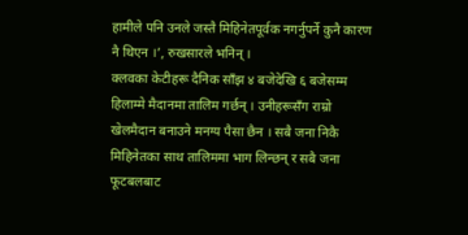हामीले पनि उनले जस्तै मिहिनेतपूर्वक नगर्नुपर्ने कुनै कारण नै थिएन ।’, रुखसारले भनिन् ।
क्लवका केटीहरू दैनिक साँझ ४ बजेदेखि ६ बजेसम्म हिलाम्मे मैदानमा तालिम गर्छन् । उनीहरूसँग राम्रो खेलमैदान बनाउने मनग्य पैसा छैन । सबै जना निकै मिहिनेतका साथ तालिममा भाग लिन्छन् र सबै जना फूटबलबाट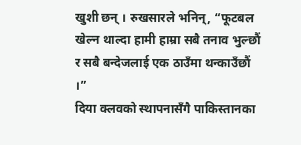खुशी छन् । रुखसारले भनिन्, “फूटबल खेल्न थाल्दा हामी हाम्रा सबै तनाव भुल्छौं र सबै बन्देजलाई एक ठाउँमा थन्काउँछौं ।”
दिया क्लवको स्थापनासँगै पाकिस्तानका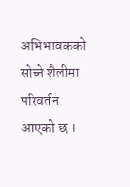अभिभावकको सोच्ने शैलीमा परिवर्तन आएको छ ।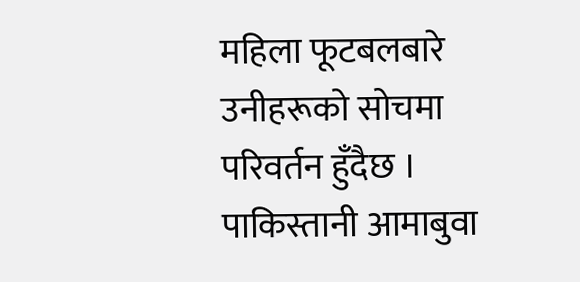महिला फूटबलबारे उनीहरूको सोचमा परिवर्तन हुँदैछ । पाकिस्तानी आमाबुवा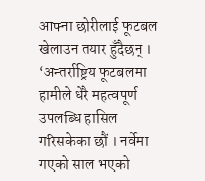आफ्ना छोरीलाई फूटबल खेलाउन तयार हुँदैछन् ।
‘अन्तर्राष्ट्रिय फूटबलमा हामीले धेरै महत्वपूर्ण उपलब्धि हासिल गरिसकेका छौं । नर्वेमा गएको साल भएको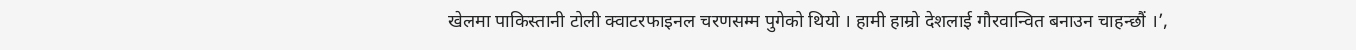खेलमा पाकिस्तानी टोली क्वाटरफाइनल चरणसम्म पुगेको थियो । हामी हाम्रो देशलाई गौरवान्वित बनाउन चाहन्छौं ।’,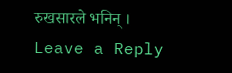रुखसारले भनिन् ।
Leave a Reply